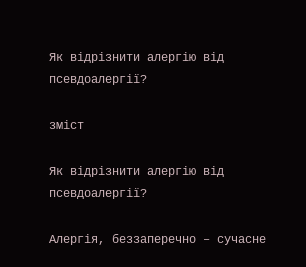Як відрізнити алергію від псевдоалергії?

зміст

Як відрізнити алергію від псевдоалергії?

Алергія, беззаперечно – сучасне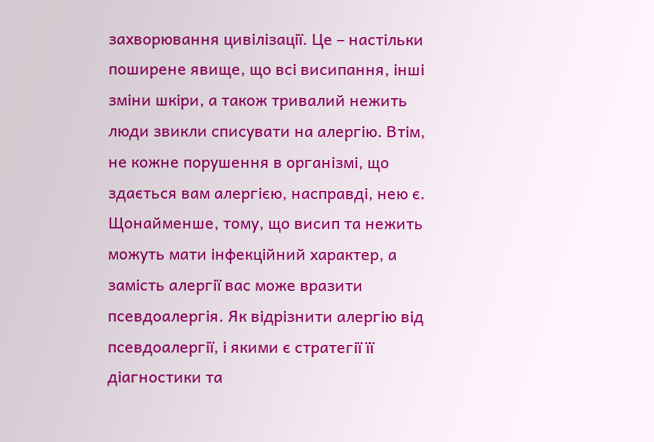захворювання цивілізації. Це – настільки поширене явище, що всі висипання, інші зміни шкіри, а також тривалий нежить люди звикли списувати на алергію. Втім, не кожне порушення в організмі, що здається вам алергією, насправді, нею є. Щонайменше, тому, що висип та нежить можуть мати інфекційний характер, а замість алергії вас може вразити псевдоалергія. Як відрізнити алергію від псевдоалергії, і якими є стратегії її діагностики та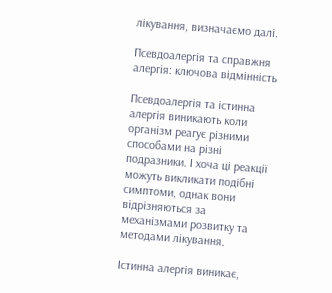лікування, визначаємо далі.

Псевдоалергія та справжня алергія: ключова відмінність

Псевдоалергія та істинна алергія виникають коли організм реагує різними способами на різні подразники. І хоча ці реакції можуть викликати подібні симптоми, однак вони відрізняються за механізмами розвитку та методами лікування.

Істинна алергія виникає,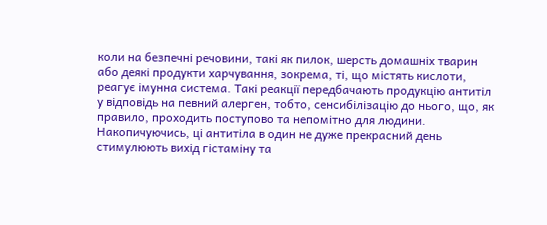коли на безпечні речовини, такі як пилок, шерсть домашніх тварин або деякі продукти харчування, зокрема, ті, що містять кислоти, реагує імунна система. Такі реакції передбачають продукцію антитіл у відповідь на певний алерген, тобто, сенсибілізацію до нього, що, як правило, проходить поступово та непомітно для людини. Накопичуючись, ці антитіла в один не дуже прекрасний день стимулюють вихід гістаміну та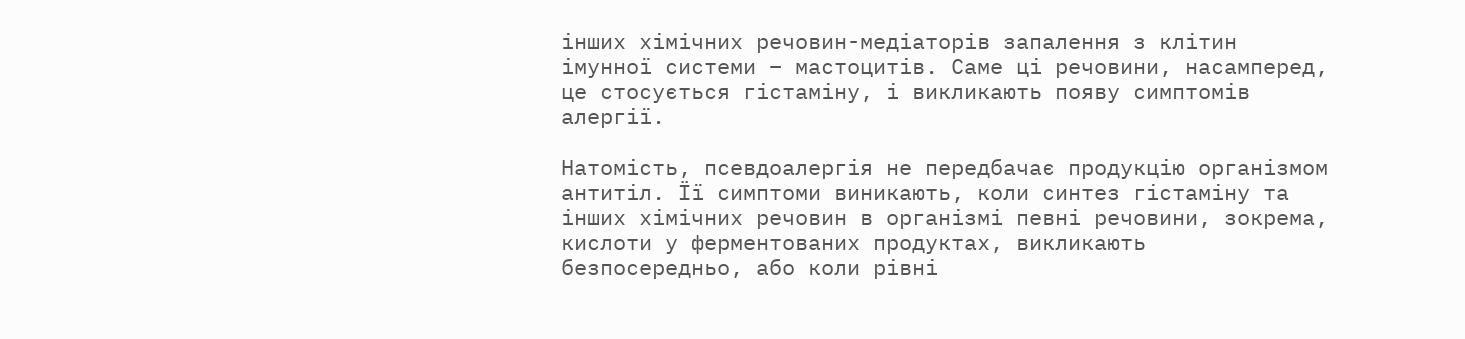інших хімічних речовин-медіаторів запалення з клітин імунної системи – мастоцитів. Саме ці речовини, насамперед, це стосується гістаміну, і викликають появу симптомів алергії.

Натомість, псевдоалергія не передбачає продукцію організмом антитіл. Її симптоми виникають, коли синтез гістаміну та інших хімічних речовин в організмі певні речовини, зокрема, кислоти у ферментованих продуктах, викликають безпосередньо, або коли рівні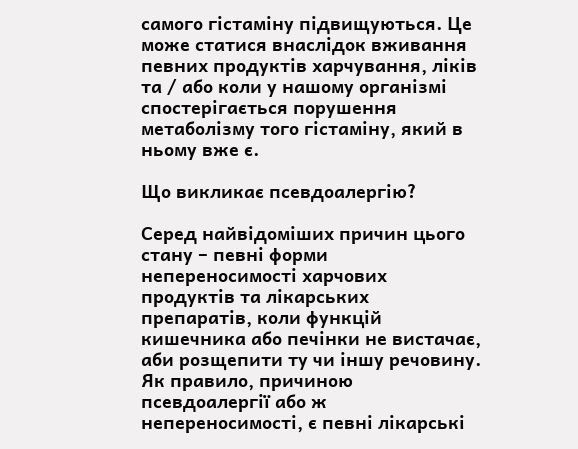самого гістаміну підвищуються. Це може статися внаслідок вживання певних продуктів харчування, ліків та / або коли у нашому організмі спостерігається порушення метаболізму того гістаміну, який в ньому вже є.

Що викликає псевдоалергію?

Серед найвідоміших причин цього стану – певні форми непереносимості харчових продуктів та лікарських препаратів, коли функцій кишечника або печінки не вистачає, аби розщепити ту чи іншу речовину. Як правило, причиною псевдоалергії або ж непереносимості, є певні лікарські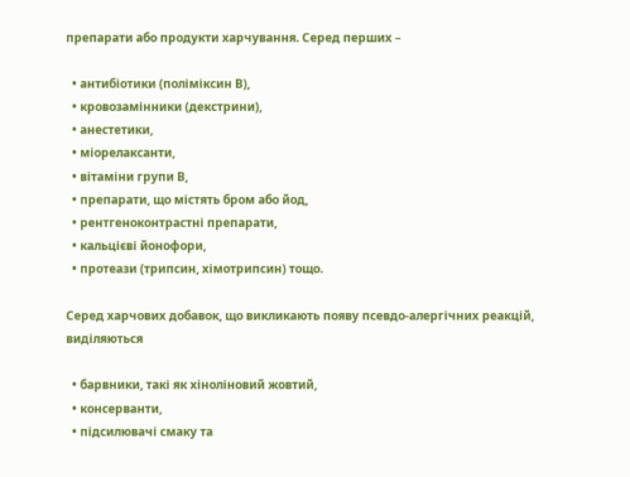препарати або продукти харчування. Серед перших –

  • антибіотики (поліміксин В),
  • кровозамінники (декстрини),
  • анестетики,
  • міорелаксанти,
  • вітаміни групи В,
  • препарати, що містять бром або йод,
  • рентгеноконтрастні препарати,
  • кальцієві йонофори,
  • протеази (трипсин, хімотрипсин) тощо.

Серед харчових добавок, що викликають появу псевдо-алергічних реакцій, виділяються

  • барвники, такі як хіноліновий жовтий,
  • консерванти,
  • підсилювачі смаку та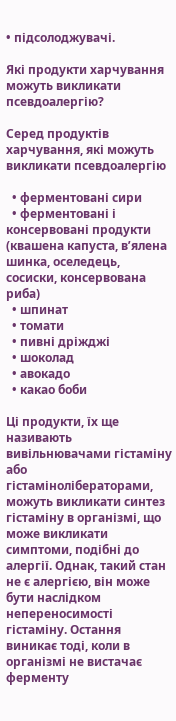• підсолоджувачі.

Які продукти харчування можуть викликати псевдоалергію?

Серед продуктів харчування, які можуть викликати псевдоалергію

  • ферментовані сири
  • ферментовані і консервовані продукти (квашена капуста, в’ялена шинка, оселедець, сосиски, консервована риба)
  • шпинат
  • томати
  • пивні дріжджі
  • шоколад
  • авокадо
  • какао боби

Ці продукти, їх ще називають вивільнювачами гістаміну або гістамінолібераторами, можуть викликати синтез гістаміну в організмі, що може викликати симптоми, подібні до алергії. Однак, такий стан не є алергією, він може бути наслідком непереносимості гістаміну. Остання виникає тоді, коли в організмі не вистачає ферменту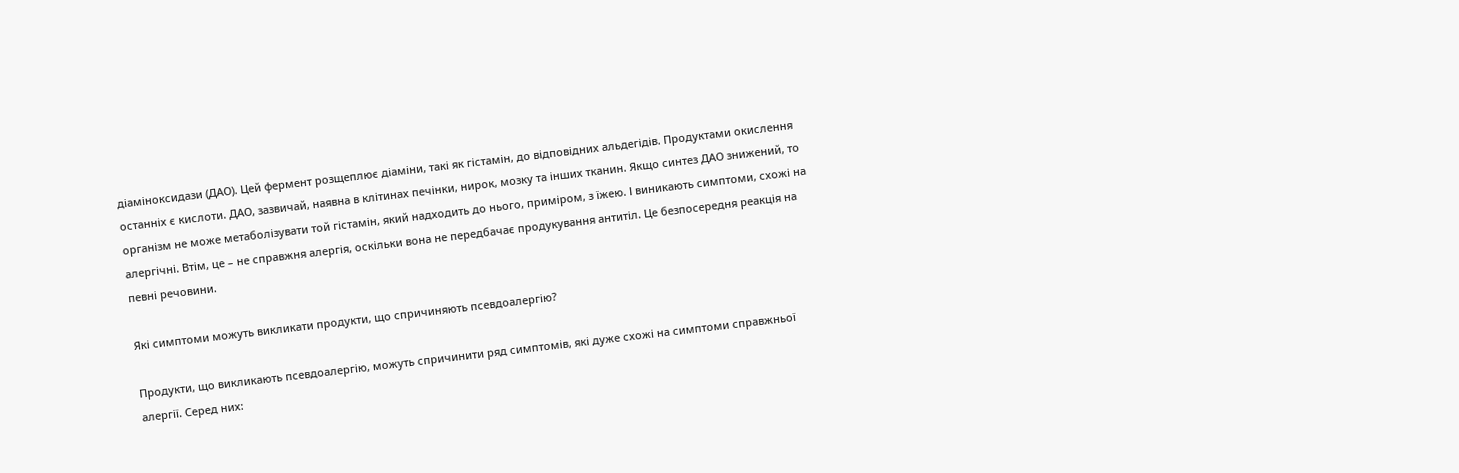діаміноксидази (ДАО). Цей фермент розщеплює діаміни, такі як гістамін, до відповідних альдегідів. Продуктами окислення останніх є кислоти. ДАО, зазвичай, наявна в клітинах печінки, нирок, мозку та інших тканин. Якщо синтез ДАО знижений, то організм не може метаболізувати той гістамін, який надходить до нього, приміром, з їжею. І виникають симптоми, схожі на алергічні. Втім, це – не справжня алергія, оскільки вона не передбачає продукування антитіл. Це безпосередня реакція на певні речовини.

Які симптоми можуть викликати продукти, що спричиняють псевдоалергію?

Продукти, що викликають псевдоалергію, можуть спричинити ряд симптомів, які дуже схожі на симптоми справжньої алергії. Серед них: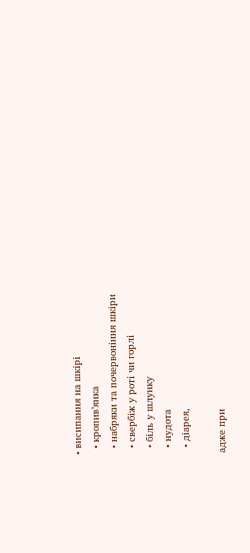• висипання на шкірі
  • кропив’янка
  • набряки та почервоніння шкіри
  • свербіж у роті чи горлі
  • біль у шлунку
  • нудота
  • діарея,

адже при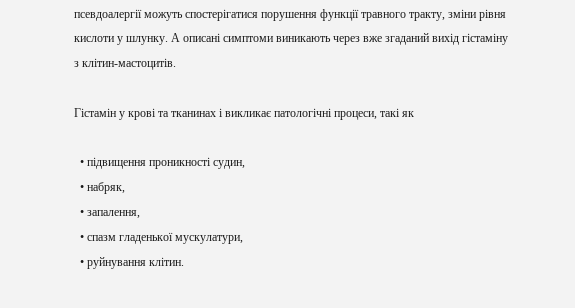псевдоалергії можуть спостерігатися порушення функції травного тракту, зміни рівня кислоти у шлунку. А описані симптоми виникають через вже згаданий вихід гістаміну з клітин-мастоцитів.

Гістамін у крові та тканинах і викликає патологічні процеси, такі як

  • підвищення проникності судин,
  • набряк,
  • запалення,
  • спазм гладенької мускулатури,
  • руйнування клітин.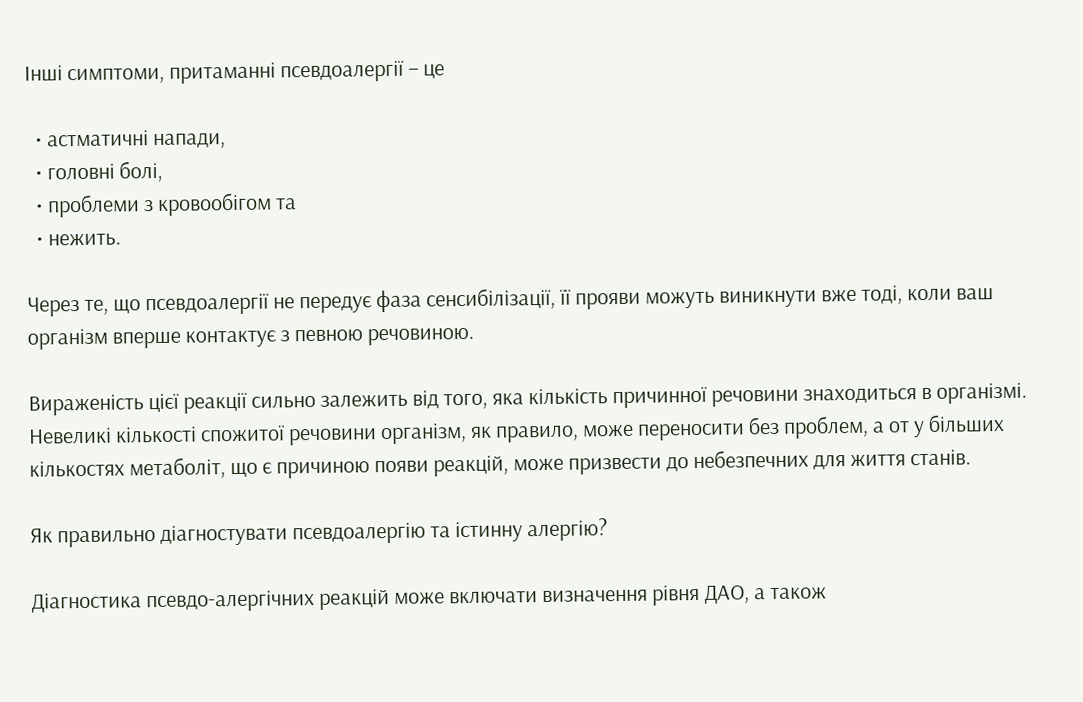Інші симптоми, притаманні псевдоалергії – це

  • астматичні напади,
  • головні болі,
  • проблеми з кровообігом та
  • нежить.

Через те, що псевдоалергії не передує фаза сенсибілізації, її прояви можуть виникнути вже тоді, коли ваш організм вперше контактує з певною речовиною.

Вираженість цієї реакції сильно залежить від того, яка кількість причинної речовини знаходиться в організмі. Невеликі кількості спожитої речовини організм, як правило, може переносити без проблем, а от у більших кількостях метаболіт, що є причиною появи реакцій, може призвести до небезпечних для життя станів.

Як правильно діагностувати псевдоалергію та істинну алергію?

Діагностика псевдо-алергічних реакцій може включати визначення рівня ДАО, а також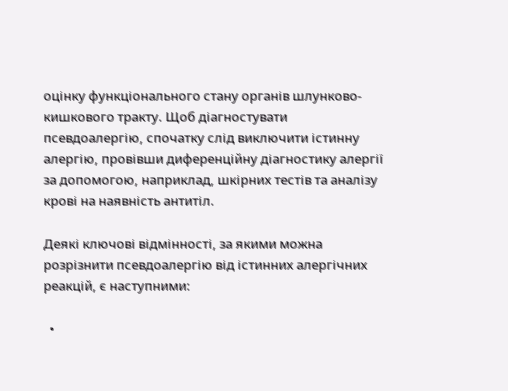оцінку функціонального стану органів шлунково-кишкового тракту. Щоб діагностувати псевдоалергію, спочатку слід виключити істинну алергію, провівши диференційну діагностику алергії за допомогою, наприклад, шкірних тестів та аналізу крові на наявність антитіл.

Деякі ключові відмінності, за якими можна розрізнити псевдоалергію від істинних алергічних реакцій, є наступними:

  •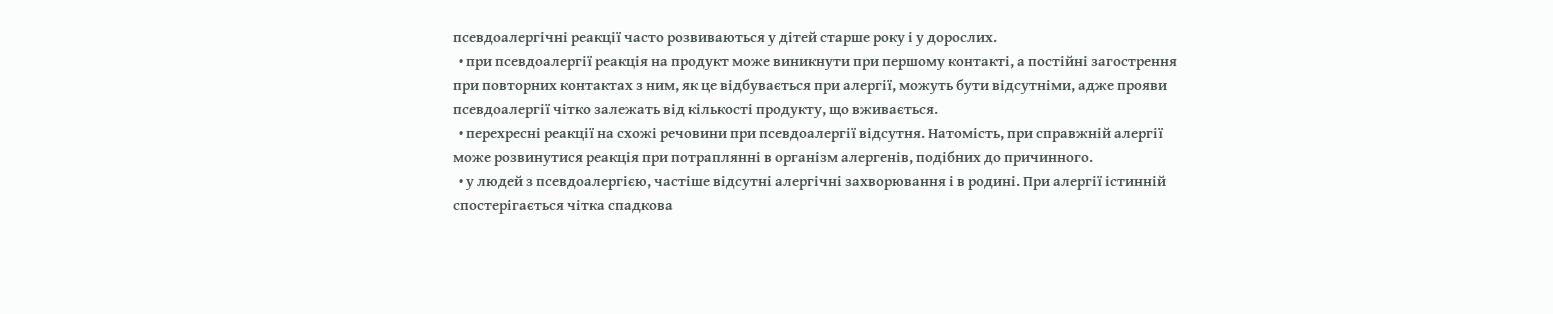псевдоалергічні реакції часто розвиваються у дітей старше року і у дорослих.
  • при псевдоалергії реакція на продукт може виникнути при першому контакті, а постійні загострення при повторних контактах з ним, як це відбувається при алергії, можуть бути відсутніми, адже прояви псевдоалергії чітко залежать від кількості продукту, що вживається.
  • перехресні реакції на схожі речовини при псевдоалергії відсутня. Натомість, при справжній алергії може розвинутися реакція при потраплянні в організм алергенів, подібних до причинного.
  • у людей з псевдоалергією, частіше відсутні алергічні захворювання і в родині. При алергії істинній спостерігається чітка спадкова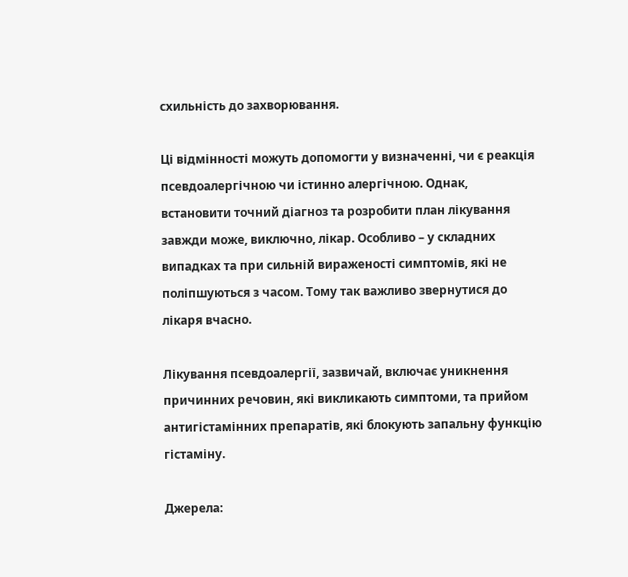схильність до захворювання.

Ці відмінності можуть допомогти у визначенні, чи є реакція псевдоалергічною чи істинно алергічною. Однак, встановити точний діагноз та розробити план лікування завжди може, виключно, лікар. Особливо – у складних випадках та при сильній вираженості симптомів, які не поліпшуються з часом. Тому так важливо звернутися до лікаря вчасно.

Лікування псевдоалергії, зазвичай, включає уникнення причинних речовин, які викликають симптоми, та прийом антигістамінних препаратів, які блокують запальну функцію гістаміну.

Джерела: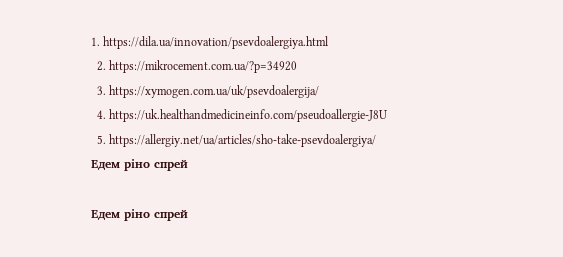1. https://dila.ua/innovation/psevdoalergiya.html
  2. https://mikrocement.com.ua/?p=34920
  3. https://xymogen.com.ua/uk/psevdoalergija/
  4. https://uk.healthandmedicineinfo.com/pseudoallergie-J8U
  5. https://allergiy.net/ua/articles/sho-take-psevdoalergiya/
Едем ріно спрей

Едем ріно спрей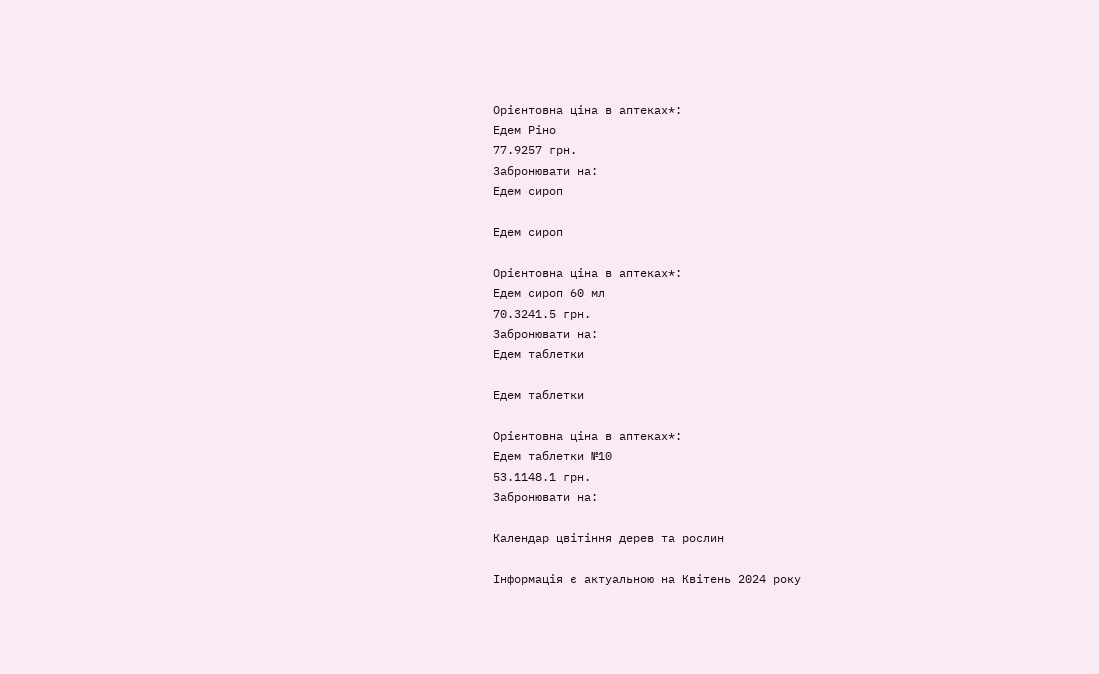Орієнтовна ціна в аптеках*:
Едем Ріно
77.9257 грн.
Забронювати на:
Едем сироп

Едем сироп

Орієнтовна ціна в аптеках*:
Едем сироп 60 мл
70.3241.5 грн.
Забронювати на:
Едем таблетки

Едем таблетки

Орієнтовна ціна в аптеках*:
Едем таблетки №10
53.1148.1 грн.
Забронювати на:

Календар цвітіння дерев та рослин

Інформація є актуальною на Квітень 2024 року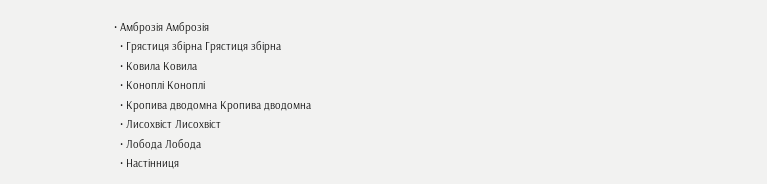• Амброзія Амброзія
  • Грястиця збірна Грястиця збірна
  • Ковила Ковила
  • Коноплі Коноплі
  • Кропива дводомна Кропива дводомна
  • Лисохвіст Лисохвіст
  • Лобода Лобода
  • Настінниця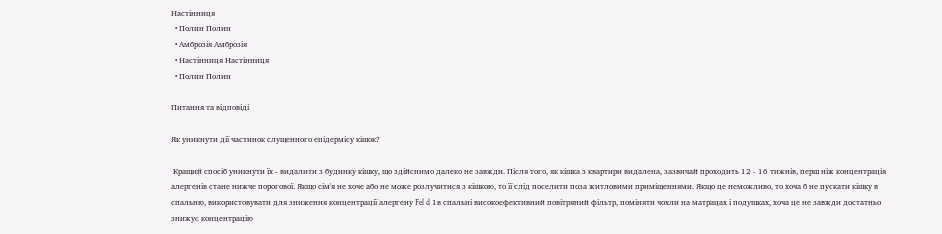Настінниця
  • Полин Полин
  • Амброзія Амброзія
  • Настінниця Настінниця
  • Полин Полин

Питання та відповіді

Як уникнути дії частинок слущенного епідермісу кішок?

 Кращий спосіб уникнути їх - видалити з будинку кішку, що здійснимо далеко не завжди. Після того, як кішка з квартири видалена, зазвичай проходить 12 - 16 тижнів, перш ніж концентрація алергенів стане нижче порогової. Якщо сім'я не хоче або не може розлучитися з кішкою, то її слід поселити поза житловими приміщеннями. Якщо це неможливо, то хоча б не пускати кішку в спальню, використовувати для зниження концентрації алергену Fel d 1в спальні високоефективний повітряний фільтр, поміняти чохли на матрацах і подушках, хоча це не завжди достатньо знижує концентрацію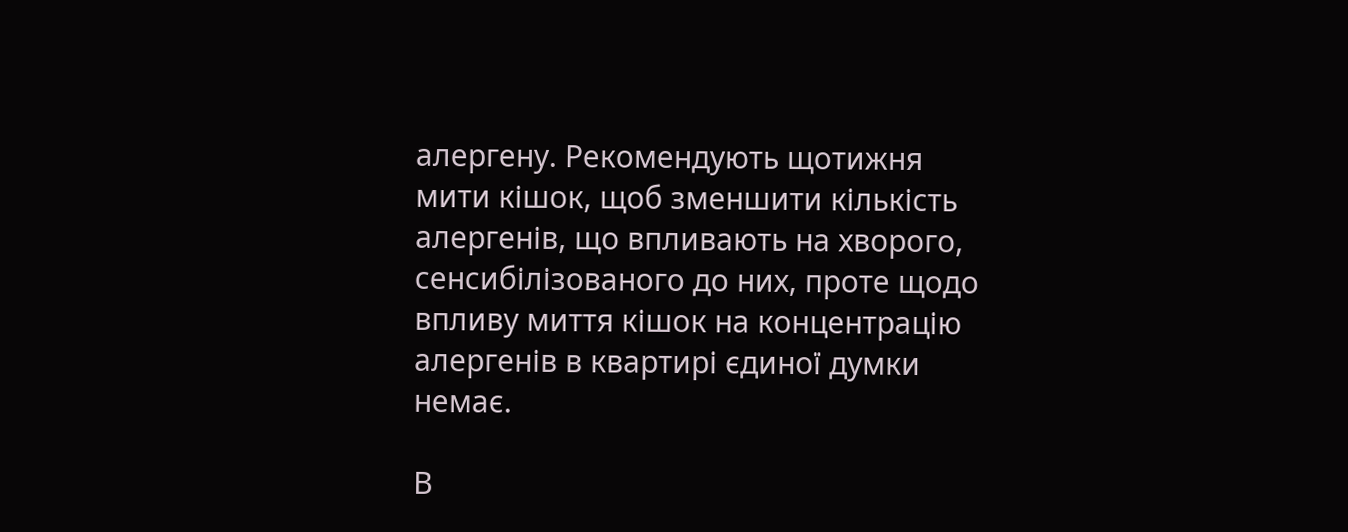алергену. Рекомендують щотижня мити кішок, щоб зменшити кількість алергенів, що впливають на хворого, сенсибілізованого до них, проте щодо впливу миття кішок на концентрацію алергенів в квартирі єдиної думки немає.

В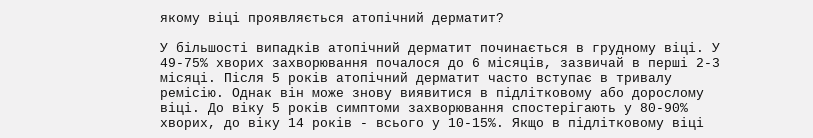якому віці проявляється атопічний дерматит?

У більшості випадків атопічний дерматит починається в грудному віці. У 49-75% хворих захворювання почалося до 6 місяців, зазвичай в перші 2-3 місяці. Після 5 років атопічний дерматит часто вступає в тривалу ремісію. Однак він може знову виявитися в підлітковому або дорослому віці. До віку 5 років симптоми захворювання спостерігають у 80-90% хворих, до віку 14 років - всього у 10-15%. Якщо в підлітковому віці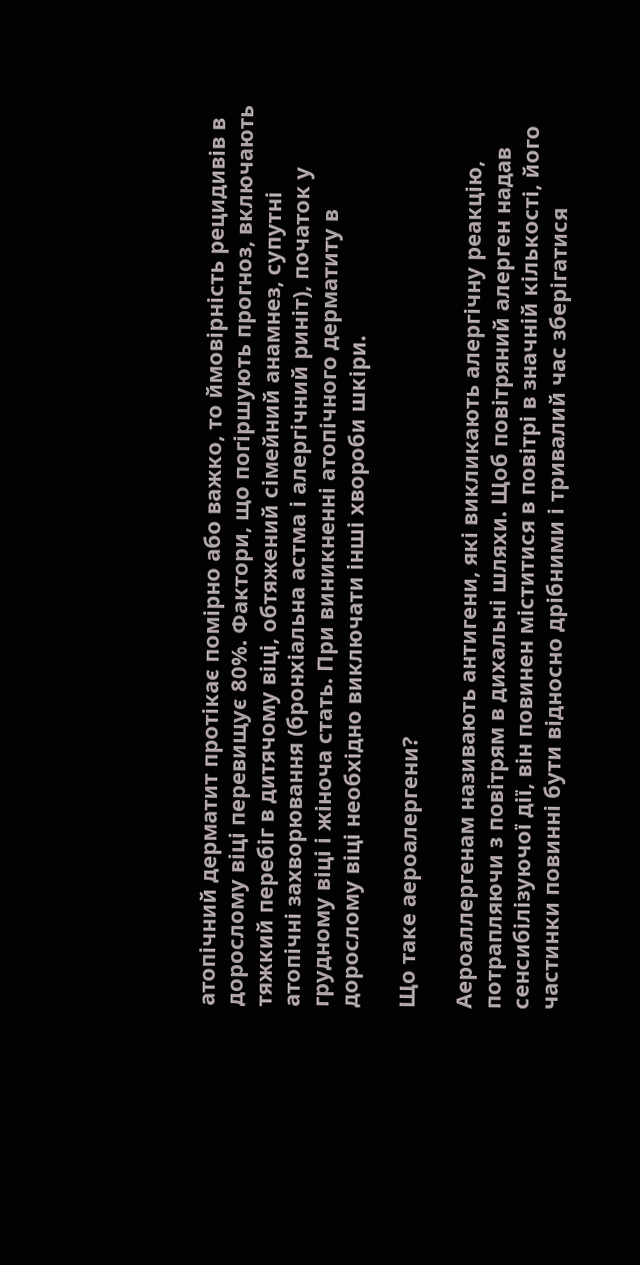атопічний дерматит протікає помірно або важко, то ймовірність рецидивів в дорослому віці перевищує 80%. Фактори, що погіршують прогноз, включають тяжкий перебіг в дитячому віці, обтяжений сімейний анамнез, супутні атопічні захворювання (бронхіальна астма і алергічний риніт), початок у грудному віці і жіноча стать. При виникненні атопічного дерматиту в дорослому віці необхідно виключати інші хвороби шкіри.

Що таке аероалергени?

Аероаллергенам називають антигени, які викликають алергічну реакцію, потрапляючи з повітрям в дихальні шляхи. Щоб повітряний алерген надав сенсибілізуючої дії, він повинен міститися в повітрі в значній кількості, його частинки повинні бути відносно дрібними і тривалий час зберігатися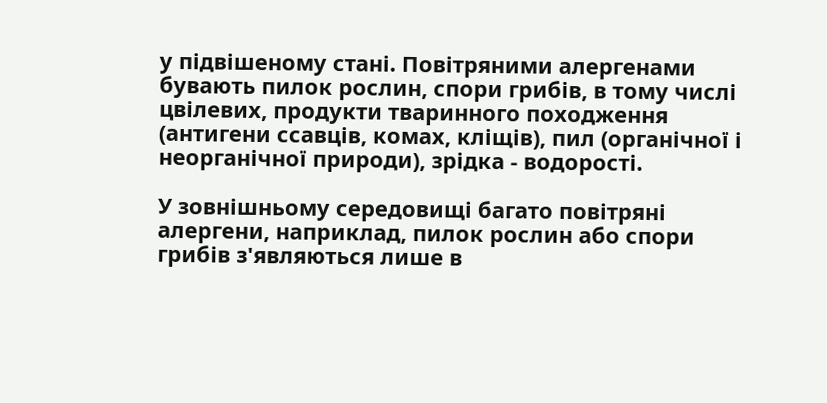у підвішеному стані. Повітряними алергенами бувають пилок рослин, спори грибів, в тому числі цвілевих, продукти тваринного походження (антигени ссавців, комах, кліщів), пил (органічної і неорганічної природи), зрідка - водорості.

У зовнішньому середовищі багато повітряні алергени, наприклад, пилок рослин або спори грибів з'являються лише в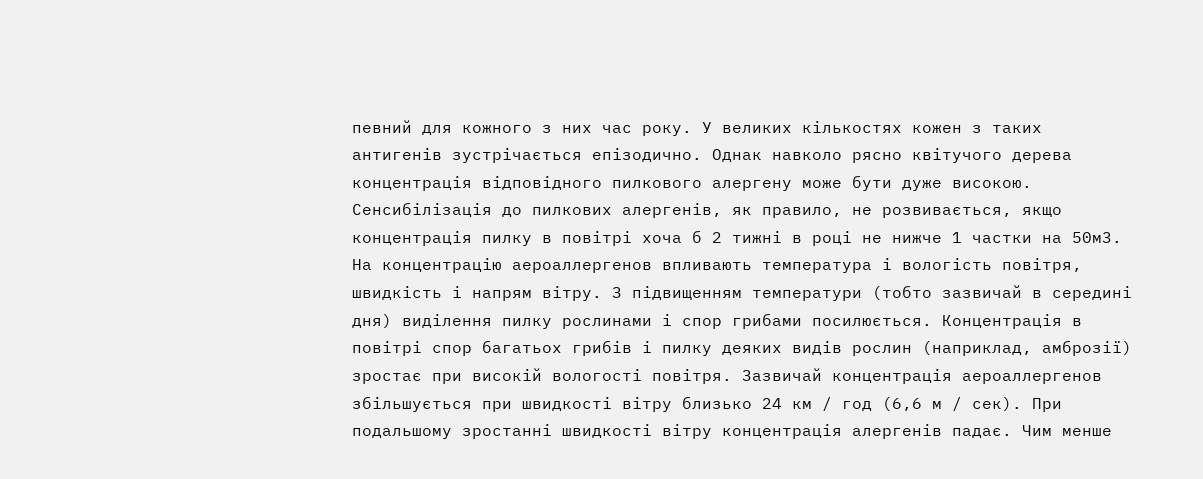певний для кожного з них час року. У великих кількостях кожен з таких антигенів зустрічається епізодично. Однак навколо рясно квітучого дерева концентрація відповідного пилкового алергену може бути дуже високою. Сенсибілізація до пилкових алергенів, як правило, не розвивається, якщо концентрація пилку в повітрі хоча б 2 тижні в році не нижче 1 частки на 50м3. На концентрацію аероаллергенов впливають температура і вологість повітря, швидкість і напрям вітру. З підвищенням температури (тобто зазвичай в середині дня) виділення пилку рослинами і спор грибами посилюється. Концентрація в повітрі спор багатьох грибів і пилку деяких видів рослин (наприклад, амброзії) зростає при високій вологості повітря. Зазвичай концентрація аероаллергенов збільшується при швидкості вітру близько 24 км / год (6,6 м / сек). При подальшому зростанні швидкості вітру концентрація алергенів падає. Чим менше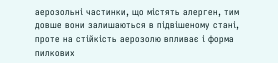аерозольні частинки, що містять алерген, тим довше вони залишаються в підвішеному стані, проте на стійкість аерозолю впливає і форма пилкових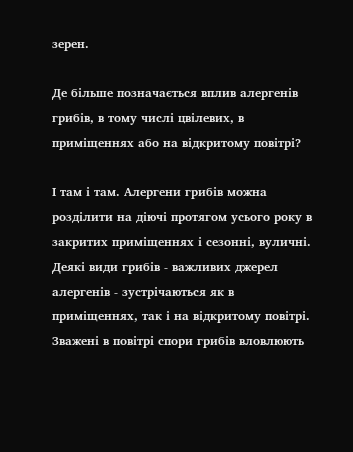зерен.

Де більше позначається вплив алергенів грибів, в тому числі цвілевих, в приміщеннях або на відкритому повітрі?

І там і там. Алергени грибів можна розділити на діючі протягом усього року в закритих приміщеннях і сезонні, вуличні. Деякі види грибів - важливих джерел алергенів - зустрічаються як в приміщеннях, так і на відкритому повітрі. Зважені в повітрі спори грибів вловлюють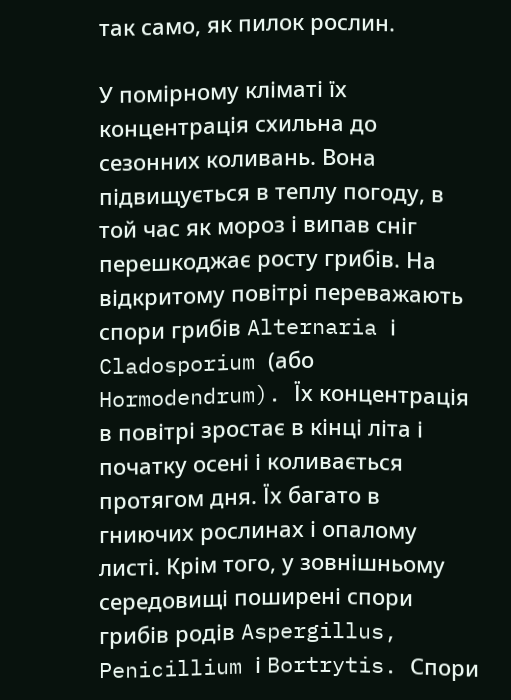так само, як пилок рослин.

У помірному кліматі їх концентрація схильна до сезонних коливань. Вона підвищується в теплу погоду, в той час як мороз і випав сніг перешкоджає росту грибів. На відкритому повітрі переважають спори грибів Alternaria і Cladosporium (або Hormodendrum). Їх концентрація в повітрі зростає в кінці літа і початку осені і коливається протягом дня. Їх багато в гниючих рослинах і опалому листі. Крім того, у зовнішньому середовищі поширені спори грибів родів Aspergillus, Penicillium і Bortrytis. Спори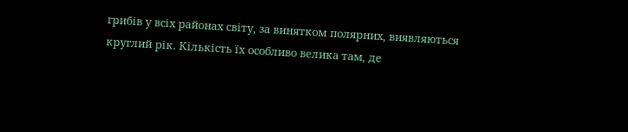грибів у всіх районах світу, за винятком полярних, виявляються круглий рік. Кількість їх особливо велика там, де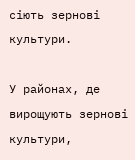сіють зернові культури.

У районах, де вирощують зернові культури,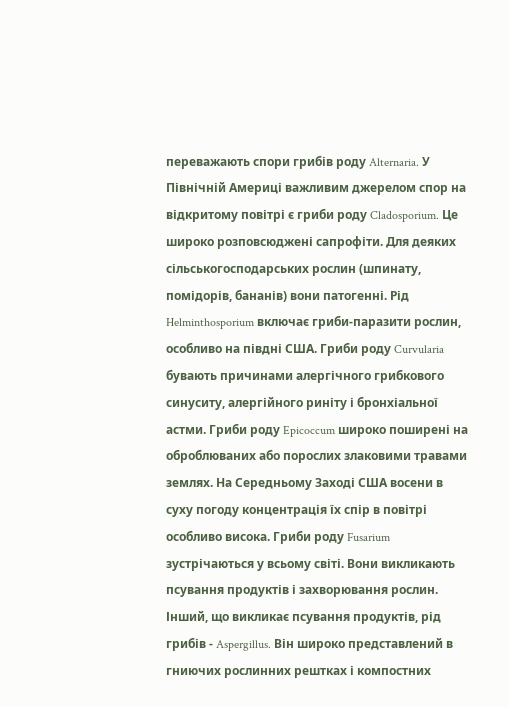переважають спори грибів роду Alternaria. У Північній Америці важливим джерелом спор на відкритому повітрі є гриби роду Cladosporium. Це широко розповсюджені сапрофіти. Для деяких сільськогосподарських рослин (шпинату, помідорів, бананів) вони патогенні. Рід Helminthosporium включає гриби-паразити рослин, особливо на півдні США. Гриби роду Curvularia бувають причинами алергічного грибкового синуситу, алергійного риніту і бронхіальної астми. Гриби роду Epicoccum широко поширені на оброблюваних або порослих злаковими травами землях. На Середньому Заході США восени в суху погоду концентрація їх спір в повітрі особливо висока. Гриби роду Fusarium зустрічаються у всьому світі. Вони викликають псування продуктів і захворювання рослин. Інший, що викликає псування продуктів, рід грибів - Aspergillus. Він широко представлений в гниючих рослинних рештках і компостних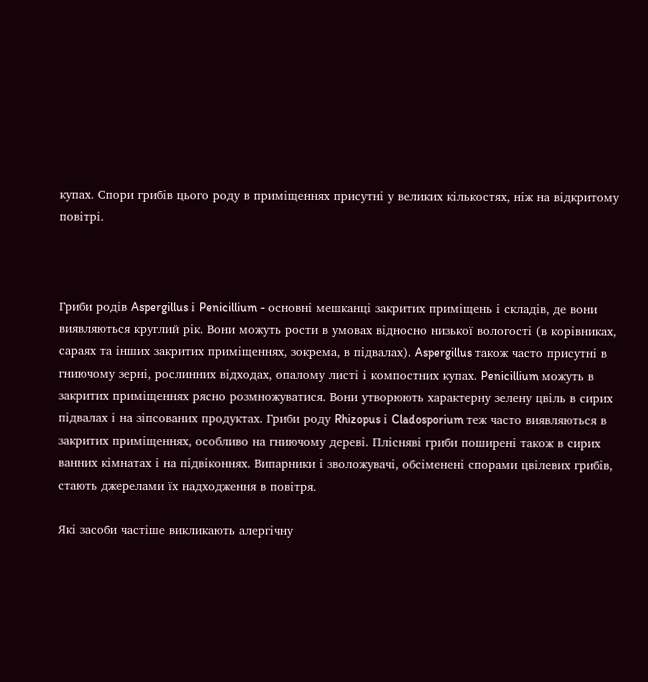купах. Спори грибів цього роду в приміщеннях присутні у великих кількостях, ніж на відкритому повітрі.



Гриби родів Aspergillus і Penicillium - основні мешканці закритих приміщень і складів, де вони виявляються круглий рік. Вони можуть рости в умовах відносно низької вологості (в корівниках, сараях та інших закритих приміщеннях, зокрема, в підвалах). Aspergillus також часто присутні в гниючому зерні, рослинних відходах, опалому листі і компостних купах. Penicillium можуть в закритих приміщеннях рясно розмножуватися. Вони утворюють характерну зелену цвіль в сирих підвалах і на зіпсованих продуктах. Гриби роду Rhizopus і Cladosporium теж часто виявляються в закритих приміщеннях, особливо на гниючому дереві. Плісняві гриби поширені також в сирих ванних кімнатах і на підвіконнях. Випарники і зволожувачі, обсіменені спорами цвілевих грибів, стають джерелами їх надходження в повітря.

Які засоби частіше викликають алергічну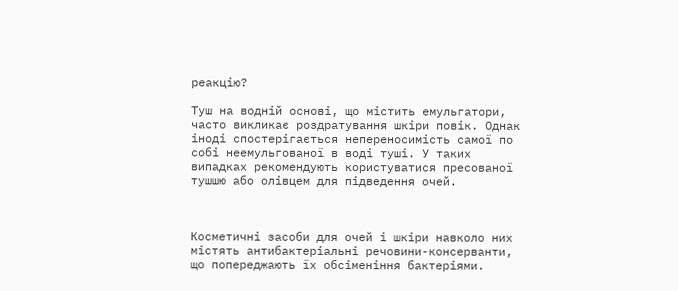реакцію?

Туш на водній основі, що містить емульгатори, часто викликає роздратування шкіри повік. Однак іноді спостерігається непереносимість самої по собі неемульгованої в воді туші. У таких випадках рекомендують користуватися пресованої тушшю або олівцем для підведення очей.



Косметичні засоби для очей і шкіри навколо них містять антибактеріальні речовини-консерванти, що попереджають їх обсіменіння бактеріями.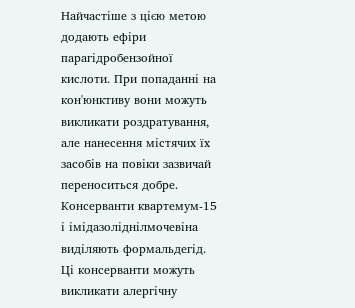Найчастіше з цією метою додають ефіри парагідробензойної кислоти. При попаданні на кон'юнктиву вони можуть викликати роздратування, але нанесення містячих їх засобів на повіки зазвичай переноситься добре. Консерванти квартемум-15 і імідазоліднілмочевіна виділяють формальдегід. Ці консерванти можуть викликати алергічну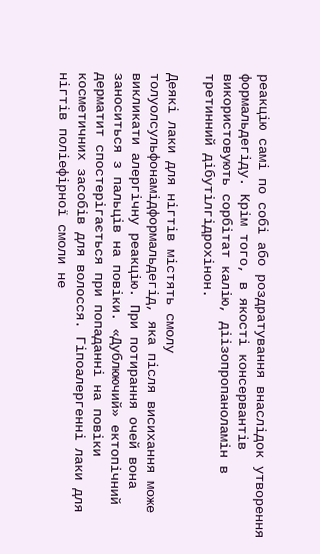реакцію самі по собі або роздратування внаслідок утворення формальдегіду. Крім того, в якості консервантів використовують сорбітат калію, діізопропаноламін в третинний дібутілгідрохінон.

Деякі лаки для нігтів містять смолу толуолсульфонамідформальдегід, яка після висихання може викликати алергічну реакцію. При потирання очей вона заноситься з пальців на повіки. «Дублюючий» ектопічний дерматит спостерігається при попаданні на повіки косметичних засобів для волосся. Гіпоалергенні лаки для нігтів поліефірної смоли не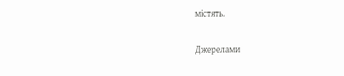містять.

Джерелами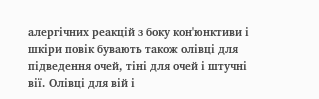алергічних реакцій з боку кон'юнктиви і шкіри повік бувають також олівці для підведення очей, тіні для очей і штучні вії. Олівці для вій і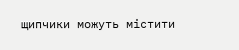щипчики можуть містити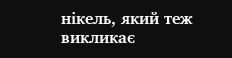нікель, який теж викликає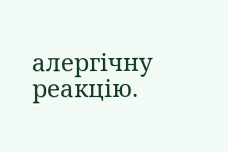алергічну реакцію.